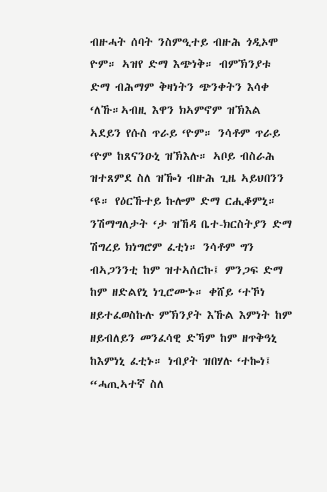ብዙሓት ሰባት ንስምዒተይ ብዙሕ ጎዲኦሞ ዮም። ኣዝየ ድማ እጭነቅ። ብምኽንያቱ ድማ ብሕማም ቅዛነትን ጭንቀትን እሳቀ ‘ለኹ።ኣብዚ እዋን ክኣምኖም ዝኽእል ኣደይን የሱስ ጥራይ ‘ዮም። ንሳቶም ጥራይ ‘ዮም ከጸናንዑኒ ዝኽእሉ። ኣቦይ ብስራሕ ዝተጸምደ ስለ ዝዀነ ብዙሕ ጊዜ ኣይህበንን ‘ዩ። የዕርኹተይ ኩሎም ድማ ርሒቆምኒ።
ንሽማግለታት ‘ታ ዝኸዳ ቤተ-ክርስትያን ድማ ሽግረይ ክነግሮም ፈቲነ። ንሳቶም ግን ብኣጋንንቲ ከም ዝተኣሰርኩ፤ ምንጋፍ ድማ ከም ዘድልየኒ ነጊሮሙኑ። ቀሸይ ‘ተኾነ ዘይተፈወስኩሉ ምኽንያት እኹል እምነት ከም ዘይብለይን መንፈሳዊ ድኻም ከም ዘጥቅዓኒ ከእምነኒ ፈቲኑ። ነብያት ዝበሃሉ ‘ተኰነ፤ “ሓጢኣተኛ ስለ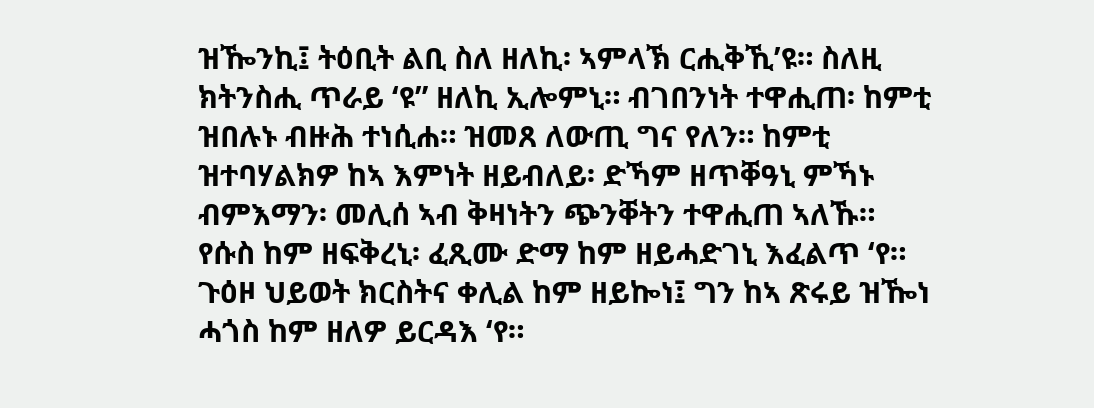ዝዀንኪ፤ ትዕቢት ልቢ ስለ ዘለኪ፡ ኣምላኽ ርሒቅኺ’ዩ። ስለዚ ክትንስሒ ጥራይ ‘ዩ” ዘለኪ ኢሎምኒ። ብገበንነት ተዋሒጠ፡ ከምቲ ዝበሉኑ ብዙሕ ተነሲሐ። ዝመጸ ለውጢ ግና የለን። ከምቲ ዝተባሃልክዎ ከኣ እምነት ዘይብለይ፡ ድኻም ዘጥቐዓኒ ምኻኑ ብምእማን፡ መሊሰ ኣብ ቅዛነትን ጭንቐትን ተዋሒጠ ኣለኹ።
የሱስ ከም ዘፍቅረኒ፡ ፈጺሙ ድማ ከም ዘይሓድገኒ እፈልጥ ‘የ። ጉዕዞ ህይወት ክርስትና ቀሊል ከም ዘይኰነ፤ ግን ከኣ ጽሩይ ዝዀነ ሓጎስ ከም ዘለዎ ይርዳእ ‘የ።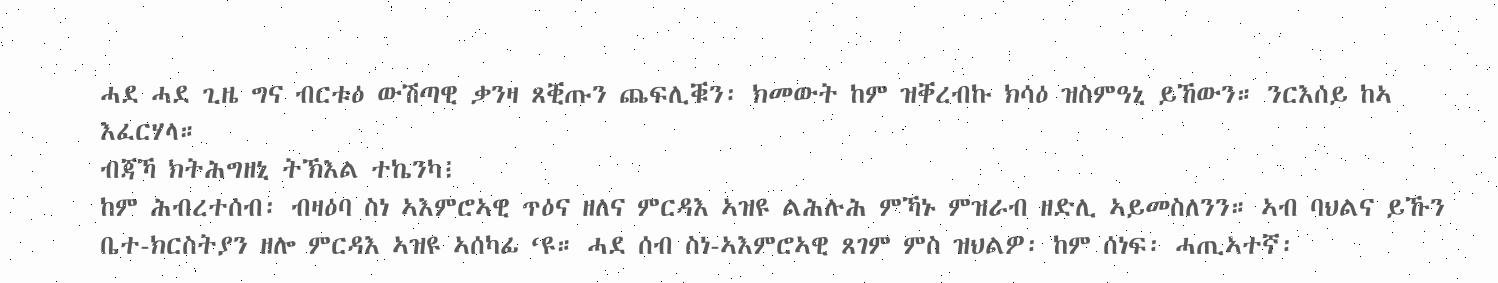ሓደ ሓደ ጊዜ ግና ብርቱዕ ውሽጣዊ ቃንዛ ጸቒጡን ጨፍሊቑን፡ ክመውት ከም ዝቐረብኩ ክሳዕ ዝስምዓኒ ይኸውን። ንርእሰይ ከኣ እፈርሃላ።
ብጃኻ ክትሕግዘኒ ትኽእል ተኬንካ፧
ከም ሕብረተሰብ፡ ብዛዕባ ስነ ኣእምሮኣዊ ጥዕና ዘለና ምርዳእ ኣዝዩ ልሕሉሕ ምኻኑ ምዝራብ ዘድሊ ኣይመስለንን። ኣብ ባህልና ይኹን ቤተ-ክርስትያን ዘሎ ምርዳእ ኣዝዩ ኣሰካፊ ‘ዩ። ሓደ ሰብ ስነ-ኣእምሮኣዊ ጸገም ምስ ዝህልዎ፡ ከም ሰነፍ፡ ሓጢኣተኛ፡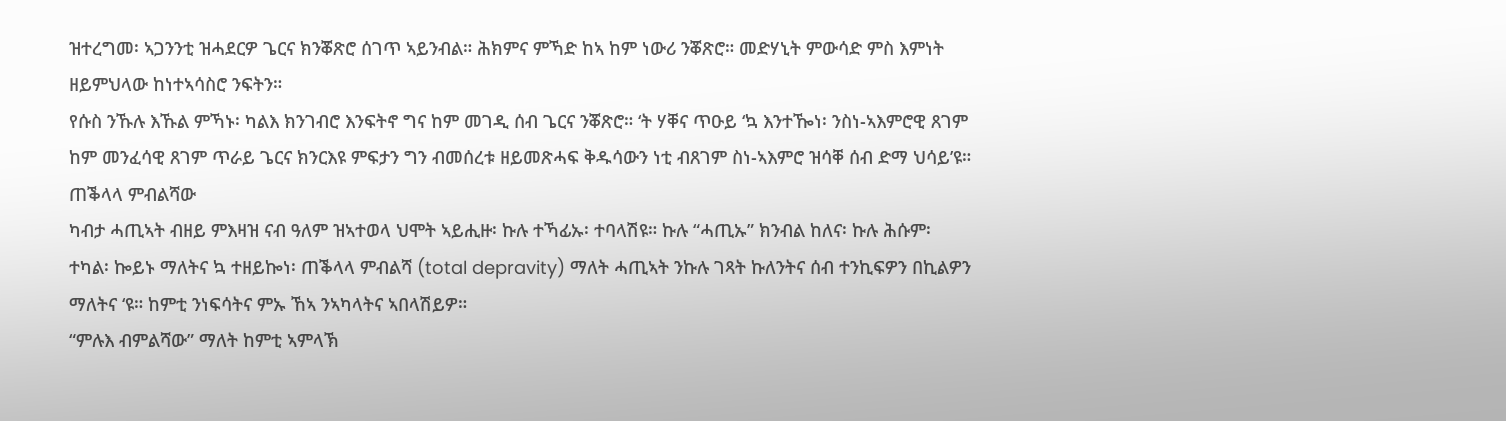ዝተረግመ፡ ኣጋንንቲ ዝሓደርዎ ጌርና ክንቖጽሮ ሰገጥ ኣይንብል። ሕክምና ምኻድ ከኣ ከም ነውሪ ንቖጽሮ። መድሃኒት ምውሳድ ምስ እምነት ዘይምህላው ከነተኣሳስሮ ንፍትን።
የሱስ ንኹሉ እኹል ምኻኑ፡ ካልእ ክንገብሮ እንፍትኖ ግና ከም መገዲ ሰብ ጌርና ንቖጽሮ። ‘ት ሃቐና ጥዑይ ‘ኳ እንተዀነ፡ ንስነ-ኣእምሮዊ ጸገም ከም መንፈሳዊ ጸገም ጥራይ ጌርና ክንርእዩ ምፍታን ግን ብመሰረቱ ዘይመጽሓፍ ቅዱሳውን ነቲ ብጸገም ስነ-ኣእምሮ ዝሳቐ ሰብ ድማ ህሳይ’ዩ።
ጠቕላላ ምብልሻው
ካብታ ሓጢኣት ብዘይ ምእዛዝ ናብ ዓለም ዝኣተወላ ህሞት ኣይሒዙ፡ ኩሉ ተኻፊኡ፡ ተባላሽዩ። ኩሉ “ሓጢኡ” ክንብል ከለና፡ ኩሉ ሕሱም፡ ተካል፡ ኰይኑ ማለትና ኳ ተዘይኰነ፡ ጠቕላላ ምብልሻ (total depravity) ማለት ሓጢኣት ንኩሉ ገጻት ኩለንትና ሰብ ተንኪፍዎን በኪልዎን ማለትና ‘ዩ። ከምቲ ንነፍሳትና ምኡ ኸኣ ንኣካላትና ኣበላሽይዎ።
“ምሉእ ብምልሻው” ማለት ከምቲ ኣምላኽ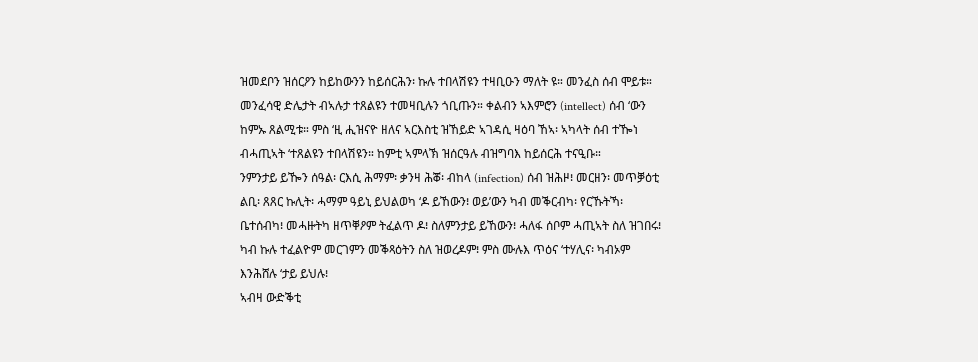ዝመደቦን ዝሰርዖን ከይከውንን ከይሰርሕን፡ ኩሉ ተበላሽዩን ተዛቢዑን ማለት ዩ። መንፈስ ሰብ ሞይቱ። መንፈሳዊ ድሌታት ብኣሉታ ተጸልዩን ተመዛቢሉን ጎቢጡን። ቀልብን ኣእምሮን (intellect) ሰብ ‘ውን ከምኡ ጸልሚቱ። ምስ ‘ዚ ሒዝናዮ ዘለና ኣርእስቲ ዝኸይድ ኣገዳሲ ዛዕባ ኸኣ፡ ኣካላት ሰብ ተዀነ ብሓጢኣት ‘ተጸልዩን ተበላሽዩን። ከምቲ ኣምላኽ ዝሰርዓሉ ብዝግባእ ከይሰርሕ ተናዒቡ።
ንምንታይ ይዀን ሰዓል፡ ርእሲ ሕማም፡ ቃንዛ ሕቖ፡ ብከላ (infection) ሰብ ዝሕዞ፧ መርዘን፡ መጥቓዕቲ ልቢ፡ ጸጸር ኩሊት፡ ሓማም ዓይኒ ይህልወካ ‘ዶ ይኸውን፧ ወይ’ውን ካብ መቕርብካ፡ የርኹትኻ፡ ቤተሰብካ፧ መሓዙትካ ዘጥቐዖም ትፈልጥ ዶ፧ ስለምንታይ ይኸውን፧ ሓለፋ ሰቦም ሓጢኣት ስለ ዝገበሩ፧ ካብ ኩሉ ተፈልዮም መርገምን መቕጻዕትን ስለ ዝወረዶም፧ ምስ ሙሉእ ጥዕና ‘ተሃሊና፡ ካብኦም እንሕሸሉ ‘ታይ ይህሉ፧
ኣብዛ ውድቕቲ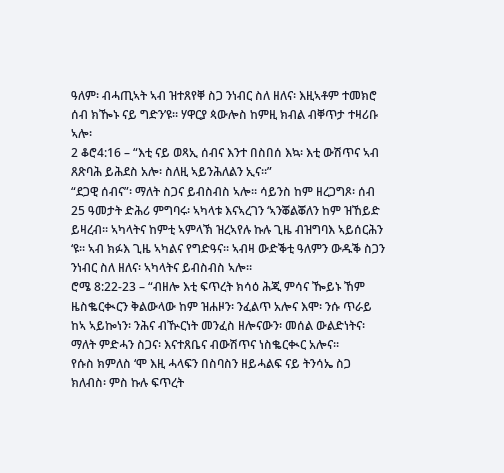ዓለም፡ ብሓጢኣት ኣብ ዝተጸየቐ ስጋ ንነብር ስለ ዘለና፡ እዚኣቶም ተመክሮ ሰብ ክዀኑ ናይ ግድን’ዩ። ሃዋርያ ጳውሎስ ከምዚ ክብል ብቐጥታ ተዛሪቡ ኣሎ፡
2 ቆሮ4:16 – “እቲ ናይ ወጻኢ ሰብና እንተ በስበሰ እኳ፡ እቲ ውሽጥና ኣብ ጸጽባሕ ይሕደስ አሎ፡ ስለዚ ኣይንሕለልን ኢና።”
“ደጋዊ ሰብና”፡ ማለት ስጋና ይብስብስ ኣሎ። ሳይንስ ከም ዘረጋግጾ፡ ሰብ 25 ዓመታት ድሕሪ ምግባሩ፡ ኣካላቱ እናኣረገን ‘ኣንቖልቖለን ከም ዝኸይድ ይዛረብ። ኣካላትና ከምቲ ኣምላኽ ዝረኣየሉ ኩሉ ጊዜ ብዝግባእ ኣይሰርሕን ‘ዩ። ኣብ ክፉእ ጊዜ ኣካልና የግድዓና። ኣብዛ ውድቕቲ ዓለምን ውዱቕ ስጋን ንነብር ስለ ዘለና፡ ኣካላትና ይብስብስ ኣሎ።
ሮሜ 8:22-23 – “ብዘሎ እቲ ፍጥረት ክሳዕ ሕጂ ምሳና ዀይኑ ኸም ዜስቈርቊርን ቅልውላው ከም ዝሐዞን፡ ንፈልጥ አሎና እሞ፡ ንሱ ጥራይ ከኣ ኣይኰነን፡ ንሕና ብዂርነት መንፈስ ዘሎናውን፡ መሰል ውልድነትና፡ ማለት ምድሓን ስጋና፡ እናተጸቤና ብውሽጥና ነስቈርቊር አሎና።
የሱስ ክምለስ ‘ሞ እዚ ሓላፍን በስባስን ዘይሓልፍ ናይ ትንሳኤ ስጋ ክለብስ፡ ምስ ኩሉ ፍጥረት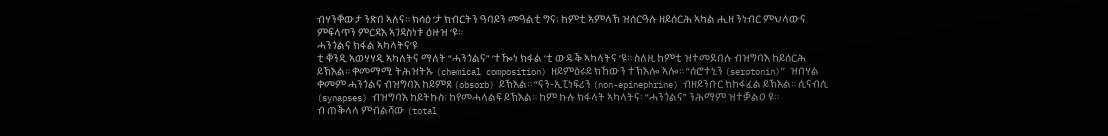ብሃንቐውታ ንጽበ ኣለና። ክሳዕ ‘ታ ክብርትን ዓባይን መዓልቲ ግና፡ ከምቲ ኣምላኽ ዝሰርዓሉ ዘይሰርሕ ኣካል ሒዘ ንነብር ምህላውና ምፍላጥን ምርዳእ ኣገዳስነቱ ዕዙዝ ‘ዩ።
ሓንጎልና ክፋል ኣካላትና’ዩ
ቲ ቐንዲ ኣወሃሃዲ ኣካለትና ማለት “ሓንጎልና” ‘ተዀነ ክፋል ‘ቲ ውዱቕ ኣካላትና ‘ዩ። ስለዚ ከምቲ ዝተመደበሉ ብዝግባእ ከይሰርሕ ይኽእል። ቀመማሚ ትሕዝትኡ (chemical composition) ዘይምዕሩይ ክኸውን ተኽእሎ ኣሎ። “ሰሮተኒን (serotonin)” ዝበሃል ቀመም ሓንጎልና ብዝግባእ ከይምጸ (obsorb) ይኽእል። “ናን-ኢፒነፍሪን (non-epinephrine) ብዘይንቡር ክከፋፈል ይኽእል። ሲናብሲ (synapses) ብዝግባእ ከይትኩስ፡ ከየመሓላልፍ ይኽእል። ከም ኩሉ ክፋላት ኣካላትና፡ “ሓንጎልና” ንሕማም ዝተቓልዐ ዩ።
ብ ጠቕላላ ምብልሻው (total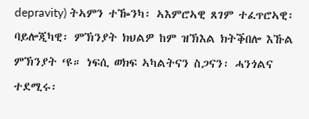depravity) ትኣምን ተዀንካ፡ ኣእምሮኣዊ ጸገም ተፈጥሮኣዊ፡ ባይሎጂካዊ፡ ምኽንያት ክህልዎ ከም ዝኽእል ክትቕበሎ እኹል ምኽንያት ‘ዩ። ነፍሲ ወክፍ ኣካልትናን ስጋናን፡ ሓንጎልና ተደሚሩ፡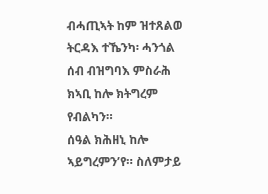ብሓጢኣት ከም ዝተጸልወ ትርዳእ ተኼንካ፡ ሓንጎል ሰብ ብዝግባእ ምስራሕ ክኣቢ ከሎ ክትግረም የብልካን።
ሰዓል ክሕዘኒ ከሎ ኣይግረምን’የ። ስለምታይ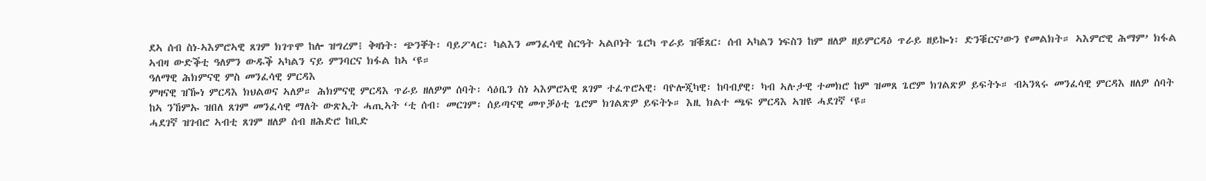ደኣ ሰብ ስነ-ኣእምሮኣዊ ጸገም ክገጥሞ ከሎ ዝግረም፧ ቅዛነት፡ ጭንቐት፡ ባይፖላር፡ ካልእን መንፈሳዊ ስርዓት ኣልቦነት ጌርካ ጥራይ ዝቑጸር፡ ሰብ ኣካልን ነፍስን ከም ዘለዎ ዘይምርዳዕ ጥራይ ዘይኰነ፡ ድንቑርና’ውን የመልክት። ኣእምሮዊ ሕማም’ ክፋል ኣብዛ ውድቕቲ ዓለምን ውዱቕ ኣካልን ናይ ምንባርና ክፋል ከኣ ‘ዩ።
ዓለማዊ ሕክምናዊ ምስ መንፈሳዊ ምርዳእ
ምዛናዊ ዝዀነ ምርዳእ ክህልወና ኣለዎ። ሕክምናዊ ምርዳእ ጥራይ ዘለዎም ሰባት፡ ሳዕቤን ስነ ኣእምሮኣዊ ጸገም ተፈጥሮኣዊ፡ ባዮሎጂካዊ፡ ከባብያዊ፡ ካብ ኣሉታዊ ተመክሮ ከም ዝመጸ ጌሮም ክገልጽዎ ይፍትኑ። ብኣንጻሩ መንፈሳዊ ምርዳእ ዘለዎ ሰባት ከኣ ንኸምኡ ዝበለ ጸገም መንፈሳዊ ማለት ውጽኢት ሓጢኣት ‘ቲ ሰብ፡ መርገም፡ ሰይጣናዊ መጥቓዕቲ ጌሮም ክገልጽዎ ይፍትኑ። እዚ ክልተ ጫፍ ምርዳእ ኣዝዩ ሓደገኛ ‘ዩ።
ሓደገኛ ዝገብሮ ኣብቲ ጸገም ዘለዎ ሰብ ዘሕድሮ ከቢድ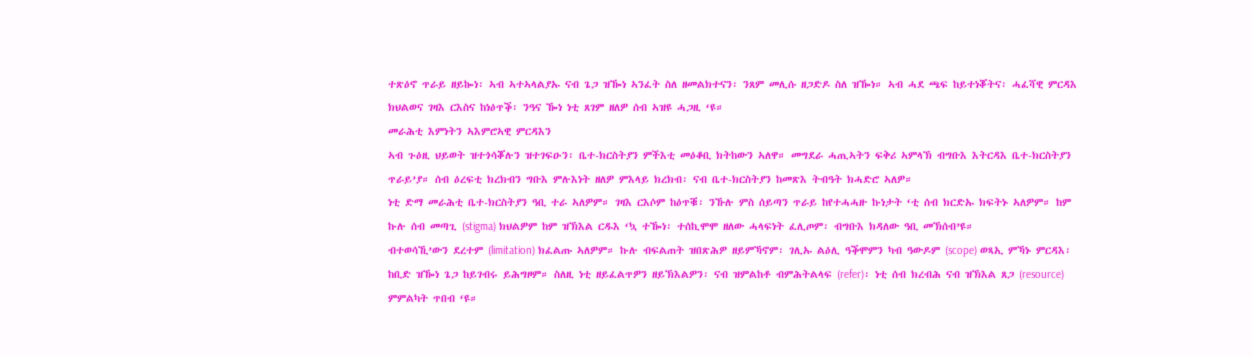ተጽዕኖ ጥራይ ዘይኰነ፡ ኣብ ኣተኣላልያኡ ናብ ጌጋ ዝዀነ ኣንፈት ስለ ዘመልክተናን፡ ንጸም መሊሱ ዘጋድዶ ስለ ዝዀነ። ኣብ ሓደ ጫፍ ከይተነቖትና፡ ሓፈሻዊ ምርዳእ ክህልወና ገዛእ ርእስና ከነዕጥቕ፡ ንዓና ዀነ ነቲ ጸገም ዘለዎ ሰብ ኣዝዩ ሓጋዚ ‘ዩ።
መራሕቲ እምነትን ኣእምሮኣዊ ምርዳእን
ኣብ ጉዕዚ ህይወት ዝተጎሳቖሉን ዝተገፍዑን፡ ቤተ-ክርስትያን ምችእቲ መዕቆቢ ክትከውን ኣለዋ። መግደራ ሓጢኣትን ፍቅሪ ኣምላኽ ብግቡእ እትርዳእ ቤተ-ክርስትያን ጥራይ’ያ። ሰብ ዕረፍቲ ክረክብን ግቡእ ምሉእነት ዘለዎ ምእላይ ክረክብ፡ ናብ ቤተ-ክርስትያን ከመጽእ ትብዓት ክሓድሮ ኣለዎ።
ነቲ ድማ መራሕቲ ቤተ-ክርስትያን ዓቢ ተራ ኣለዎም። ገዛእ ርእሶም ከዕጥቑ፡ ንኹሉ ምስ ሰይጣን ጥራይ ከየተሓሓዙ ኩነታት ‘ቲ ሰብ ክርድኡ ክፍትኑ ኣለዎም። ከም ኩሉ ሰብ መጣጊ (stigma) ክህልዎም ከም ዝኽእል ርዱእ ‘ኳ ተዀነ፡ ተሰኪሞሞ ዘለው ሓላፍነት ፈሊጦም፡ ብግቡእ ክዳለው ዓቢ መኽሰብ’ዩ።
ብተወሳኺ’ውን ደረተም (limitation) ክፈልጡ ኣለዎም። ኩሉ ብፍልጠት ዝበጽሕዎ ዘይምኻኖም፡ ገሊኡ ልዕሊ ዓቕሞምን ካብ ዓውዶም (scope) ወጻኢ ምኻኑ ምርዳእ፡ ከቢድ ዝዀነ ጌጋ ከይገብሩ ይሕግዞም። ስለዚ ነቲ ዘይፈልጥዎን ዘይኽእልዎን፡ ናብ ዝምልከቶ ብምሕትልላፍ (refer)፡ ነቲ ሰብ ክረብሕ ናብ ዝኽእል ጸጋ (resource) ምምልካት ጥበብ ‘ዩ።